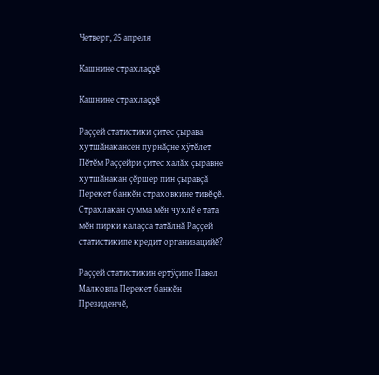Четверг, 25 апреля

Кашнине страхлаççĕ

Кашнине страхлаççĕ

Раççей статистики çитес çырава хутшăнакансен пурнăçне хÿтĕлет
Пĕтĕм Раççейри çитес халăх çыравне хутшăнакан çĕршер пин çыравçă Перекет банкĕн страховкине тивĕçĕ. Страхлакан сумма мĕн чухлĕ е тата мĕн пирки калаçса татăлнă Раççей статистикипе кредит организацийĕ?

Раççей статистикин ертÿçипе Павел Малковпа Перекет банкĕн Президенчĕ,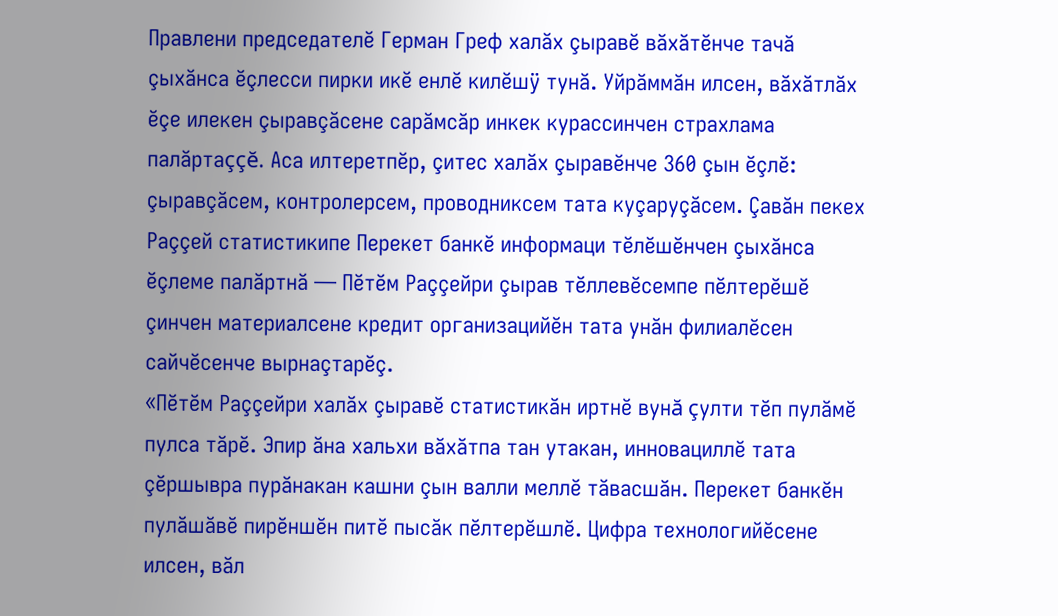Правлени председателĕ Герман Греф халăх çыравĕ вăхăтĕнче тачă çыхăнса ĕçлесси пирки икĕ енлĕ килĕшÿ тунă. Уйрăммăн илсен, вăхăтлăх ĕçе илекен çыравçăсене сарăмсăр инкек курассинчен страхлама палăртаççĕ. Аса илтеретпĕр, çитес халăх çыравĕнче 360 çын ĕçлĕ: çыравçăсем, контролерсем, проводниксем тата куçаруçăсем. Çавăн пекех Раççей статистикипе Перекет банкĕ информаци тĕлĕшĕнчен çыхăнса ĕçлеме палăртнă — Пĕтĕм Раççейри çырав тĕллевĕсемпе пĕлтерĕшĕ çинчен материалсене кредит организацийĕн тата унăн филиалĕсен сайчĕсенче вырнаçтарĕç.
«Пĕтĕм Раççейри халăх çыравĕ статистикăн иртнĕ вунă çулти тĕп пулăмĕ пулса тăрĕ. Эпир ăна хальхи вăхăтпа тан утакан, инновациллĕ тата çĕршывра пурăнакан кашни çын валли меллĕ тăвасшăн. Перекет банкĕн пулăшăвĕ пирĕншĕн питĕ пысăк пĕлтерĕшлĕ. Цифра технологийĕсене илсен, вăл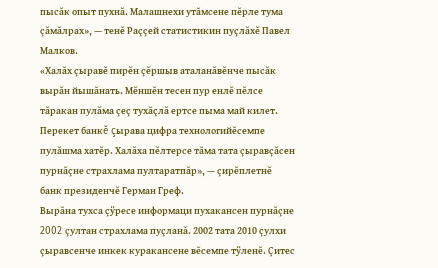пысăк опыт пухнă. Малашнехи утăмсене пĕрле тума çăмăлрах», — тенĕ Раççей статистикин пуçлăхĕ Павел Малков.
«Халăх çыравĕ пирĕн çĕршыв аталанăвĕнче пысăк вырăн йышăнать. Мĕншĕн тесен пур енлĕ пĕлсе тăракан пулăма çеç тухăçлă ертсе пыма май килет. Перекет банкĕ çырава цифра технологийĕсемпе пулăшма хатĕр. Халăха пĕлтерсе тăма тата çыравçăсен пурнăçне страхлама пултаратпăр», — çирĕплетнĕ банк президенчĕ Герман Греф.
Вырăна тухса çÿресе информаци пухакансен пурнăçне 2002 çултан страхлама пуçланă. 2002 тата 2010 çулхи çыравсенче инкек куракансене вĕсемпе тÿленĕ. Çитес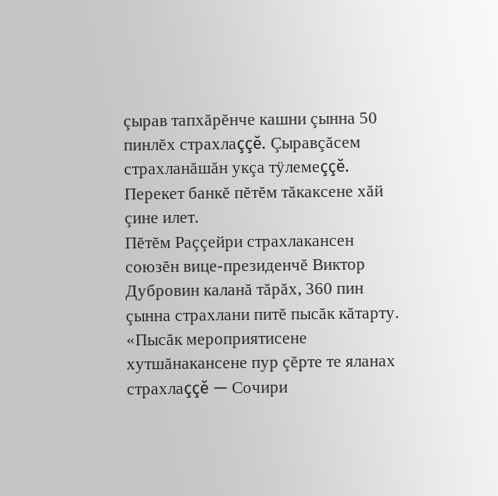çырав тапхăрĕнче кашни çынна 50 пинлĕх страхлаççĕ. Çыравçăсем страхланăшăн укçа тÿлемеççĕ. Перекет банкĕ пĕтĕм тăкаксене хăй çине илет.
Пĕтĕм Раççейри страхлакансен союзĕн вице-президенчĕ Виктор Дубровин каланă тăрăх, 360 пин çынна страхлани питĕ пысăк кăтарту. «Пысăк мероприятисене хутшăнакансене пур çĕрте те яланах страхлаççĕ — Сочири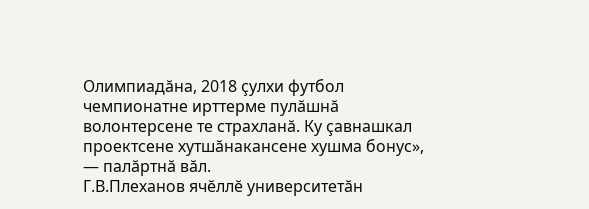Олимпиадăна, 2018 çулхи футбол чемпионатне ирттерме пулăшнă волонтерсене те страхланă. Ку çавнашкал проектсене хутшăнакансене хушма бонус», — палăртнă вăл.
Г.В.Плеханов ячĕллĕ университетăн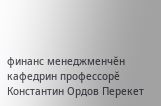финанс менеджменчĕн кафедрин профессорĕ Константин Ордов Перекет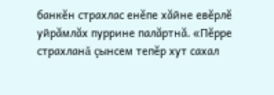банкĕн страхлас енĕпе хăйне евĕрлĕ уйрăмлăх пуррине палăртнă. «Пĕрре страхланă çынсем тепĕр хут сахал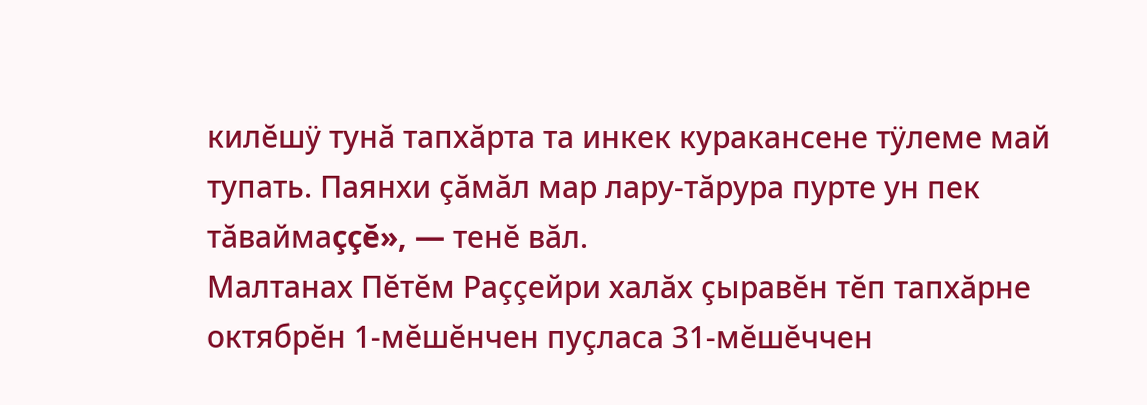килĕшÿ тунă тапхăрта та инкек куракансене тÿлеме май тупать. Паянхи çăмăл мар лару-тăрура пурте ун пек тăваймаççĕ», — тенĕ вăл.
Малтанах Пĕтĕм Раççейри халăх çыравĕн тĕп тапхăрне октябрĕн 1-мĕшĕнчен пуçласа 31-мĕшĕччен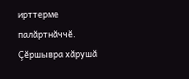ирттерме палăртнăччĕ. Çĕршывра хăрушă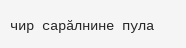чир сарăлнине пула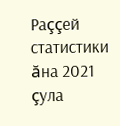Раççей статистики ăна 2021 çула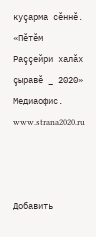куçарма сĕннĕ.
«Пĕтĕм Раççейри халăх çыравĕ _ 2020» Медиаофис.
www.strana2020.ru



Добавить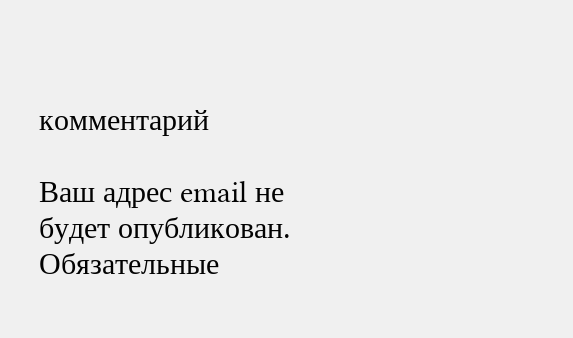комментарий

Ваш адрес email не будет опубликован. Обязательные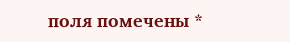поля помечены *